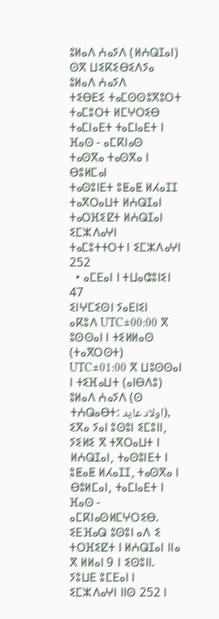ⵓⵍⴰⴷ ⵄⴰⵢⴷ (ⵍⵄⵕⵊⴰⵏ)
ⵙⴳ ⵡⵉⴽⵉⴱⵉⴷⵢⴰ
ⵓⵍⴰⴷ ⵄⴰⵢⴷ
ⵜⵉⴱⴹⵉ ⵜⴰⵎⵙⵙⵓⴳⵓⵔⵜ
ⵜⴰⵎⵓⵔⵜ ⵍⵎⵖⵔⵉⴱ
ⵜⴰⵎⵏⴰⴹⵜ ⵜⴰⵎⵏⴰⴹⵜ ⵏ ⴼⴰⵙ - ⴰⵎⴽⵏⴰⵙ
ⵜⴰⵙⴳⴰ ⵜⴰⵙⴳⴰ ⵏ ⴱⵓⵍⵎⴰⵏ
ⵜⴰⵙⵓⵏⴹⵜ ⵓⵟⴰⵟ ⵍⵃⴰⵊⵊ
ⵜⴰⴳⵔⴰⵡⵜ ⵍⵄⵕⵊⴰⵏ
ⵜⴰⵔⴼⵉⵇⵜ ⵍⵄⵕⵊⴰⵏ
ⵉⵎⵣⴷⴰⵖⵏ
ⵜⴰⵎⵓⵜⵜⵔⵜ ⵏ ⵉⵎⵣⴷⴰⵖⵏ 252
  • ⴰⵎⴹⴰⵏ ⵏ ⵜⵡⴰⵛⵓⵏⵉⵏ 47
ⵉⵏⵖⵎⵉⵙⵏ ⵢⴰⴹⵏⵉⵏ
ⴰⴽⵓⴷ UTC±00:00 ⴳ ⵓⵙⵙⴰⵏ ⵏ ⵜⵉⵍⵍⴰⵙ (ⵜⴰⴳⵔⵙⵜ)
UTC±01:00 ⴳ ⵡⵓⵙⵙⴰⵏ ⵏ ⵜⵉⴼⴰⵡⵜ (ⴰⵏⴱⴷⵓ)
ⵓⵍⴰⴷ ⵄⴰⵢⴷ (ⵙ ⵜⵄⵕⴰⴱⵜ: اولاد عايد), ⵉⴳⴰ ⵢⴰⵏ ⵓⵙⵓⵏ ⵉⵎⵓⵏⵏ, ⵢⵉⵍⵉ ⴳ ⵜⴳⵔⴰⵡⵜ ⵏ ⵍⵄⵕⵊⴰⵏ, ⵜⴰⵙⵓⵏⴹⵜ ⵏ ⵓⵟⴰⵟ ⵍⵃⴰⵊⵊ, ⵜⴰⵙⴳⴰ ⵏ ⴱⵓⵍⵎⴰⵏ, ⵜⴰⵎⵏⴰⴹⵜ ⵏ ⴼⴰⵙ - ⴰⵎⴽⵏⴰⵙⵍⵎⵖⵔⵉⴱ. ⵉⴹⴼⴰⵕ ⵓⵙⵓⵏ ⴰⴷ ⵉ ⵜⵔⴼⵉⵇⵜ ⵏ ⵍⵄⵕⵊⴰⵏ ⵏⵏⴰ ⴳ ⵍⵍⴰⵏ 9 ⵏ ⵉⵙⵓⵏⵏ. ⵢⵓⵡⴹ ⵓⵎⴹⴰⵏ ⵏ ⵉⵎⵣⴷⴰⵖⵏ ⵏⵏⵙ 252 ⵏ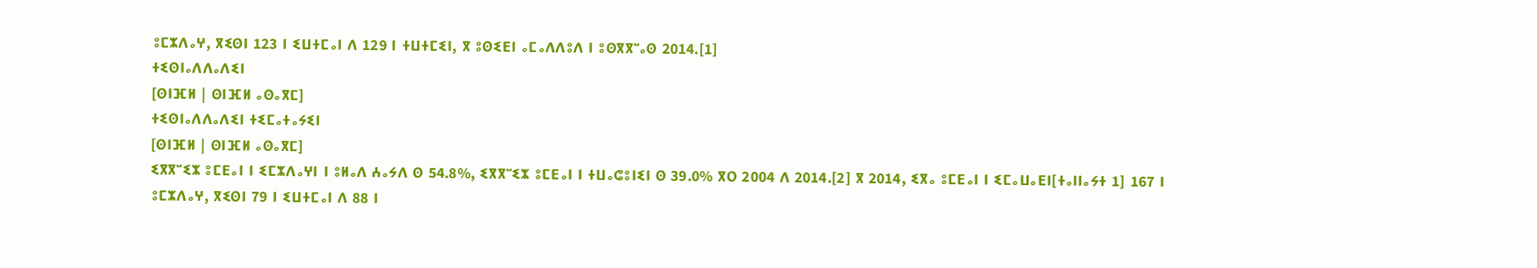ⵓⵎⵣⴷⴰⵖ, ⴳⵉⵙⵏ 123 ⵏ ⵉⵡⵜⵎⴰⵏ ⴷ 129 ⵏ ⵜⵡⵜⵎⵉⵏ, ⴳ ⵓⵙⵉⴹⵏ ⴰⵎⴰⴷⴷⵓⴷ ⵏ ⵓⵙⴳⴳⵯⴰⵙ 2014.[1]
ⵜⵉⵙⵏⴰⴷⴷⴰⴷⵉⵏ
[ⵙⵏⴼⵍ | ⵙⵏⴼⵍ ⴰⵙⴰⴳⵎ]
ⵜⵉⵙⵏⴰⴷⴷⴰⴷⵉⵏ ⵜⵉⵎⴰⵜⴰⵢⵉⵏ
[ⵙⵏⴼⵍ | ⵙⵏⴼⵍ ⴰⵙⴰⴳⵎ]
ⵉⴳⴳⵯⵉⵣ ⵓⵎⴹⴰⵏ ⵏ ⵉⵎⵣⴷⴰⵖⵏ ⵏ ⵓⵍⴰⴷ ⵄⴰⵢⴷ ⵙ 54.8%, ⵉⴳⴳⵯⵉⵣ ⵓⵎⴹⴰⵏ ⵏ ⵜⵡⴰⵛⵓⵏⵉⵏ ⵙ 39.0% ⴳⵔ 2004 ⴷ 2014.[2] ⴳ 2014, ⵉⴳⴰ ⵓⵎⴹⴰⵏ ⵏ ⵉⵎⴰⵡⴰⴹⵏ[ⵜⴰⵏⵏⴰⵢⵜ 1] 167 ⵏ ⵓⵎⵣⴷⴰⵖ, ⴳⵉⵙⵏ 79 ⵏ ⵉⵡⵜⵎⴰⵏ ⴷ 88 ⵏ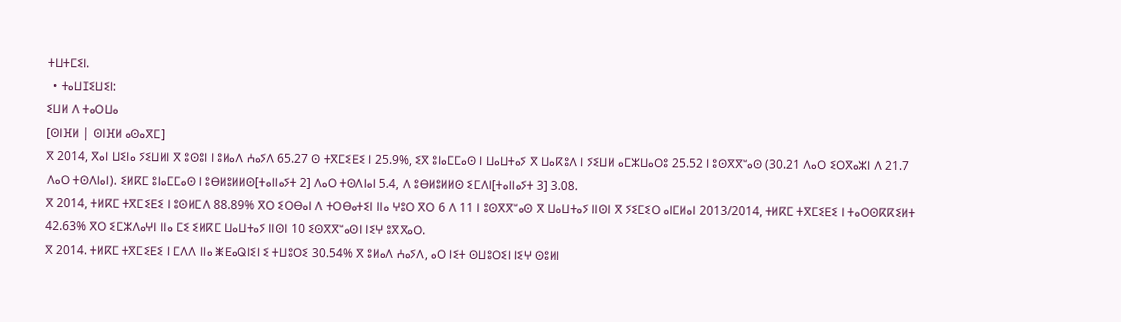ⵜⵡⵜⵎⵉⵏ.
  • ⵜⴰⵡⵊⵉⵡⵉⵏ:
ⵉⵡⵍ ⴷ ⵜⴰⵔⵡⴰ
[ⵙⵏⴼⵍ | ⵙⵏⴼⵍ ⴰⵙⴰⴳⵎ]
ⴳ 2014, ⴳⴰⵏ ⵡⵉⵏⴰ ⵢⵉⵡⵍⵏ ⴳ ⵓⵙⵓⵏ ⵏ ⵓⵍⴰⴷ ⵄⴰⵢⴷ 65.27 ⵙ ⵜⴳⵎⵉⴹⵉ ⵏ 25.9%, ⵉⴳ ⵓⵏⴰⵎⵎⴰⵙ ⵏ ⵡⴰⵡⵜⴰⵢ ⴳ ⵡⴰⴽⵓⴷ ⵏ ⵢⵉⵡⵍ ⴰⵎⵣⵡⴰⵔⵓ 25.52 ⵏ ⵓⵙⴳⴳⵯⴰⵙ (30.21 ⴷⴰⵔ ⵉⵔⴳⴰⵣⵏ ⴷ 21.7 ⴷⴰⵔ ⵜⵙⴷⵏⴰⵏ). ⵉⵍⴽⵎ ⵓⵏⴰⵎⵎⴰⵙ ⵏ ⵓⴱⵍⵓⵍⵍⵙ[ⵜⴰⵏⵏⴰⵢⵜ 2] ⴷⴰⵔ ⵜⵙⴷⵏⴰⵏ 5.4, ⴷ ⵓⴱⵍⵓⵍⵍⵙ ⵉⵎⴷⵏ[ⵜⴰⵏⵏⴰⵢⵜ 3] 3.08.
ⴳ 2014, ⵜⵍⴽⵎ ⵜⴳⵎⵉⴹⵉ ⵏ ⵓⵙⵍⵎⴷ 88.89% ⴳⵔ ⵉⵔⴱⴰⵏ ⴷ ⵜⵔⴱⴰⵜⵉⵏ ⵏⵏⴰ ⵖⵓⵔ ⴳⵔ 6 ⴷ 11 ⵏ ⵓⵙⴳⴳⵯⴰⵙ ⴳ ⵡⴰⵡⵜⴰⵢ ⵏⵏⵙⵏ ⴳ ⵢⵉⵎⵉⵔ ⴰⵏⵎⵍⴰⵏ 2013/2014, ⵜⵍⴽⵎ ⵜⴳⵎⵉⴹⵉ ⵏ ⵜⴰⵔⵙⴽⴽⵉⵍⵜ 42.63% ⴳⵔ ⵉⵎⵣⴷⴰⵖⵏ ⵏⵏⴰ ⵎⵉ ⵉⵍⴽⵎ ⵡⴰⵡⵜⴰⵢ ⵏⵏⵙⵏ 10 ⵉⵙⴳⴳⵯⴰⵙⵏ ⵏⵉⵖ ⵓⴳⴳⴰⵔ.
ⴳ 2014. ⵜⵍⴽⵎ ⵜⴳⵎⵉⴹⵉ ⵏ ⵎⴷⴷ ⵏⵏⴰ ⵥⴹⴰⵕⵏⵉⵏ ⵉ ⵜⵡⵓⵔⵉ 30.54% ⴳ ⵓⵍⴰⴷ ⵄⴰⵢⴷ, ⴰⵔ ⵏⵉⵜ ⵙⵡⵓⵔⵉⵏ ⵏⵉⵖ ⵙⵓⵍⵏ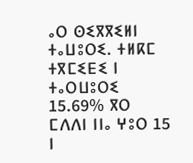ⴰⵔ ⵙⵉⴳⴳⵉⵍⵏ ⵜⴰⵡⵓⵔⵉ. ⵜⵍⴽⵎ ⵜⴳⵎⵉⴹⵉ ⵏ ⵜⴰⵔⵡⵓⵔⵉ 15.69% ⴳⵔ ⵎⴷⴷⵏ ⵏⵏⴰ ⵖⵓⵔ 15 ⵏ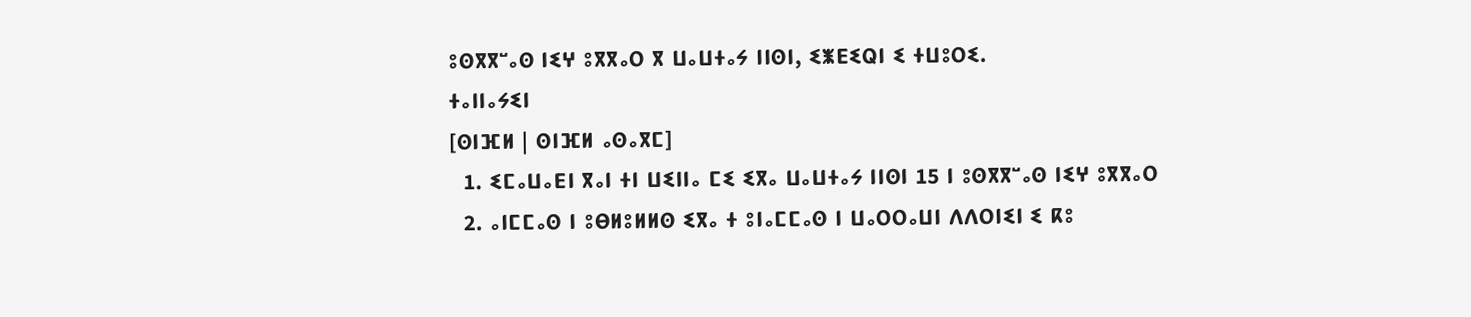ⵓⵙⴳⴳⵯⴰⵙ ⵏⵉⵖ ⵓⴳⴳⴰⵔ ⴳ ⵡⴰⵡⵜⴰⵢ ⵏⵏⵙⵏ, ⵉⵥⴹⵉⵕⵏ ⵉ ⵜⵡⵓⵔⵉ.
ⵜⴰⵏⵏⴰⵢⵉⵏ
[ⵙⵏⴼⵍ | ⵙⵏⴼⵍ ⴰⵙⴰⴳⵎ]
  1. ⵉⵎⴰⵡⴰⴹⵏ ⴳⴰⵏ ⵜⵏ ⵡⵉⵏⵏⴰ ⵎⵉ ⵉⴳⴰ ⵡⴰⵡⵜⴰⵢ ⵏⵏⵙⵏ 15 ⵏ ⵓⵙⴳⴳⵯⴰⵙ ⵏⵉⵖ ⵓⴳⴳⴰⵔ
  2. ⴰⵏⵎⵎⴰⵙ ⵏ ⵓⴱⵍⵓⵍⵍⵙ ⵉⴳⴰ ⵜ ⵓⵏⴰⵎⵎⴰⵙ ⵏ ⵡⴰⵔⵔⴰⵡⵏ ⴷⴷⵔⵏⵉⵏ ⵉ ⴽⵓ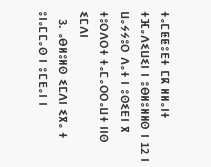ⵜⴰⵎⵟⵟⵓⴹⵜ ⵎⴽ ⵍⵍⴰⵏⵜ ⵜⴼⴰⴷⵉⵡⵉⵏ ⵏ ⵓⴱⵍⵓⵍⵍⵙ ⵏ 12 ⵏ ⵡⴰⵢⵢⵓⵔ ⴷⴰⵜ ⵏ ⵓⵙⵉⴹⵏ ⴳ ⵜⵓⵔⴷⵔⵜ ⵜⴰⵎⴰⵔⵔⴰⵡⵜ ⵏⵏⵙ ⵉⵎⴷⵏ
  3. ⴰⴱⵍⵓⵍⵙ ⵉⵎⴷⵏ ⵉⴳⴰ ⵜ ⵓⵏⴰⵎⵎⴰⵙ ⵏ ⵓⵎⴹⴰⵏ ⵏ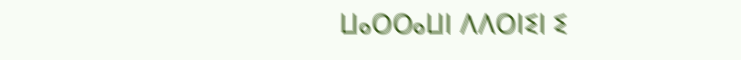ⵡⴰⵔⵔⴰⵡⵏ ⴷⴷⵔⵏⵉⵏ ⵉ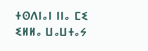ⵜⵙⴷⵏⴰⵏ ⵏⵏⴰ ⵎⵉ ⵉⵍⵍⴰ ⵡⴰⵡⵜⴰⵢ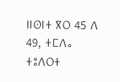ⵏⵏⵙⵏⵜ ⴳⵔ 45 ⴷ 49, ⵜⵎⴷⴰ ⵜⵓⴷⵔⵜ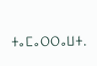ⵜⴰⵎⴰⵔⵔⴰⵡⵜ.